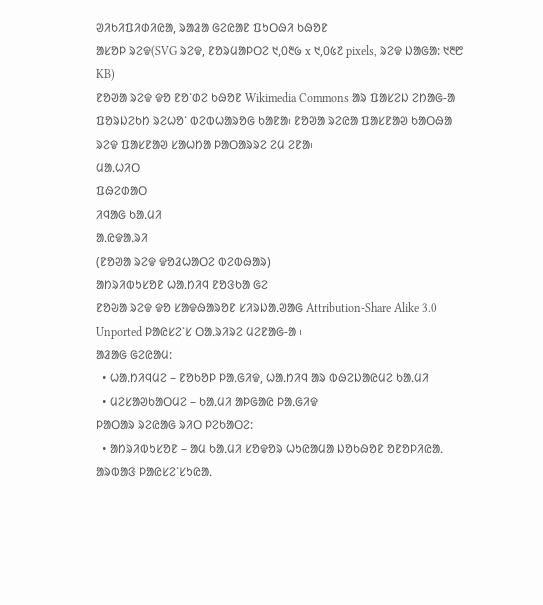ᱣᱤᱠᱤᱯᱤᱰᱤᱭᱟ, ᱨᱟᱲᱟ ᱜᱮᱭᱟᱱ ᱯᱩᱛᱷᱤ ᱠᱷᱚᱱ
ᱟᱥᱚᱞ ᱨᱮᱫ(SVG ᱨᱮᱫ, ᱱᱚᱨᱢᱟᱞᱛᱮ ᱑,᱐᱓᱙ x ᱑,᱐᱕᱗ pixels, ᱨᱮᱫ ᱡᱟᱜᱟ: ᱑᱓᱘ KB)
ᱱᱚᱣᱟ ᱨᱮᱫ ᱫᱚ ᱱᱚᱸᱰᱮ ᱠᱷᱚᱱ Wikimedia Commons ᱟᱨ ᱯᱟᱥᱮᱡ ᱮᱴᱟᱜ-ᱟ ᱯᱚᱨᱡᱮᱠᱴ ᱨᱮᱦᱚᱸ ᱵᱮᱵᱦᱟᱨᱚᱜ ᱠᱟᱱᱟ᱾ ᱱᱚᱣᱟ ᱨᱮᱭᱟ ᱯᱟᱥᱱᱟᱣ ᱠᱟᱛᱷᱟ ᱨᱮᱫ ᱯᱟᱥᱱᱟᱣ ᱥᱟᱦᱴᱟ ᱞᱟᱛᱟᱨᱨᱮ ᱮᱢ ᱮᱱᱟ᱾
ᱢᱟᱹᱦᱤᱛ
ᱯᱷᱮᱰᱟᱛ
ᱤᱧᱟᱜ ᱠᱟᱹᱢᱤ
ᱟᱹᱭᱫᱟᱹᱨᱤ
(ᱱᱚᱣᱟ ᱨᱮᱫ ᱫᱚᱲᱦᱟᱛᱮ ᱵᱮᱵᱷᱟᱨ)
ᱟᱴᱨᱤᱵᱩᱥᱚᱱ ᱦᱟᱹᱴᱤᱧ ᱱᱚᱝᱠᱟ ᱜᱮ
ᱱᱚᱶᱟ ᱨᱮᱫ ᱫᱚ ᱥᱟᱫᱷᱟᱨᱚᱱ ᱥᱤᱨᱡᱟᱹᱣᱟᱜ Attribution-Share Alike 3.0 Unported ᱞᱟᱭᱥᱮᱸᱥ ᱛᱟᱹᱨᱤᱨᱮ ᱢᱮᱱᱟᱜ-ᱟ ᱾
ᱟᱲᱟᱜ ᱜᱮᱭᱟᱢ:
  • ᱦᱟᱹᱴᱤᱧᱢᱮ – ᱱᱚᱠᱚᱞ ᱞᱟᱹᱜᱤᱫ, ᱦᱟᱹᱴᱤᱧ ᱟᱨ ᱵᱷᱮᱡᱟᱭᱢᱮ ᱠᱟᱹᱢᱤ
  • ᱢᱮᱥᱟᱣᱠᱟᱛᱢᱮ – ᱠᱟᱹᱢᱤ ᱟᱞᱜᱟᱭ ᱞᱟᱹᱜᱤᱫ
ᱞᱟᱛᱟᱨ ᱨᱮᱭᱟᱜ ᱨᱤᱛ ᱞᱮᱠᱟᱛᱮ:
  • ᱟᱴᱨᱤᱵᱩᱥᱚᱱ – ᱟᱢ ᱠᱟᱹᱢᱤ ᱥᱚᱫᱚᱨ ᱦᱩᱭᱟᱢᱟ ᱡᱚᱠᱷᱚᱱ ᱚᱱᱚᱞᱤᱭᱟᱹ ᱟᱨᱵᱟᱝ ᱞᱟᱭᱥᱮᱸᱥᱩᱭᱟᱹ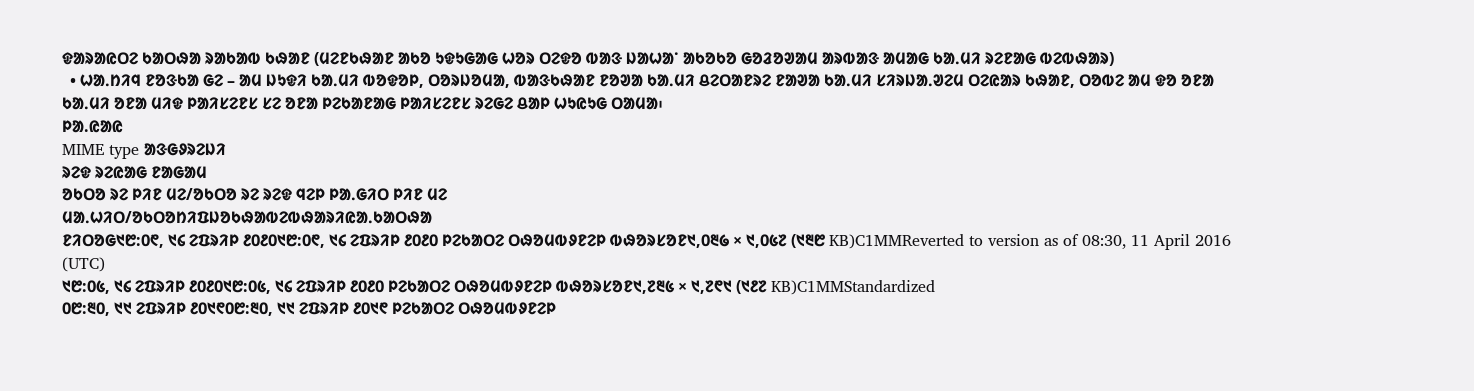ᱫᱟᱨᱟᱭᱛᱮ ᱠᱟᱛᱷᱟ ᱨᱟᱠᱟᱵ ᱠᱷᱟᱱ (ᱢᱮᱱᱠᱷᱟᱱ ᱟᱠᱚ ᱩᱫᱩᱜᱟᱜ ᱦᱚᱨ ᱛᱮᱫᱚ ᱵᱟᱝ ᱡᱟᱦᱟᱸ ᱟᱠᱚᱠᱚ ᱜᱚᱲᱚᱣᱟᱢ ᱟᱨᱵᱟᱝ ᱟᱢᱟᱜ ᱠᱟᱹᱢᱤ ᱨᱮᱱᱟᱜ ᱵᱮᱵᱷᱟᱨ)
  • ᱦᱟᱹᱴᱤᱧ ᱱᱚᱝᱠᱟ ᱜᱮ – ᱟᱢ ᱡᱩᱫᱤ ᱠᱟᱹᱢᱤ ᱵᱚᱫᱚᱞ, ᱛᱚᱨᱡᱚᱢᱟ, ᱵᱟᱝᱠᱷᱟᱱ ᱱᱚᱣᱟ ᱠᱟᱹᱢᱤ ᱪᱮᱛᱟᱱᱨᱮ ᱱᱟᱣᱟ ᱠᱟᱹᱢᱤ ᱥᱤᱨᱡᱟᱹᱣᱮᱢ ᱛᱮᱭᱟᱨ ᱠᱷᱟᱱ, ᱛᱚᱵᱮ ᱟᱢ ᱫᱚ ᱚᱱᱟ ᱠᱟᱹᱢᱤ ᱚᱱᱟ ᱢᱤᱫ ᱞᱟᱤᱥᱮᱱᱥ ᱥᱮ ᱚᱱᱟ ᱞᱮᱠᱟᱱᱟᱜ ᱞᱟᱤᱥᱮᱱᱥ ᱨᱮᱜᱮ ᱪᱟᱞ ᱦᱩᱭᱩᱜ ᱛᱟᱢᱟ᱾
ᱞᱟ.ᱭᱟᱭ
MIME type ᱟᱝᱜᱽᱨᱮᱡᱤ
ᱨᱮᱫ ᱨᱮᱭᱟᱜ ᱱᱟᱜᱟᱢ
ᱚᱠᱛᱚ ᱨᱮ ᱞᱤᱱ ᱢᱮ/ᱚᱠᱛᱚ ᱨᱮ ᱨᱮᱫ ᱧᱮᱞ ᱞᱟᱹᱜᱤᱛ ᱞᱤᱱ ᱢᱮ
ᱢᱟᱹᱦᱤᱛ/ᱚᱠᱛᱚᱴᱤᱯᱡᱚᱠᱷᱟᱵᱮᱵᱷᱟᱨᱤᱭᱟᱹᱠᱟᱛᱷᱟ
ᱱᱤᱛᱚᱜ᱑᱘:᱐᱖, ᱑᱔ ᱮᱯᱨᱤᱞ ᱒᱐᱒᱐᱑᱘:᱐᱖, ᱑᱔ ᱮᱯᱨᱤᱞ ᱒᱐᱒᱐ ᱞᱮᱠᱟᱛᱮ ᱛᱷᱚᱢᱵᱽᱱᱮᱞ ᱵᱷᱚᱨᱥᱚᱱ᱑,᱐᱓᱙ × ᱑,᱐᱕᱗ (᱑᱓᱘ KB)C1MMReverted to version as of 08:30, 11 April 2016 (UTC)
᱑᱘:᱐᱕, ᱑᱔ ᱮᱯᱨᱤᱞ ᱒᱐᱒᱐᱑᱘:᱐᱕, ᱑᱔ ᱮᱯᱨᱤᱞ ᱒᱐᱒᱐ ᱞᱮᱠᱟᱛᱮ ᱛᱷᱚᱢᱵᱽᱱᱮᱞ ᱵᱷᱚᱨᱥᱚᱱ᱑,᱗᱓᱕ × ᱑,᱗᱖᱑ (᱑᱒᱗ KB)C1MMStandardized
᱐᱘:᱓᱐, ᱑᱑ ᱮᱯᱨᱤᱞ ᱒᱐᱑᱖᱐᱘:᱓᱐, ᱑᱑ ᱮᱯᱨᱤᱞ ᱒᱐᱑᱖ ᱞᱮᱠᱟᱛᱮ ᱛᱷᱚᱢᱵᱽᱱᱮᱞ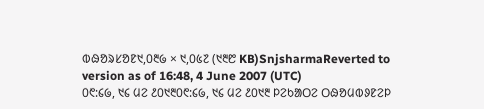ᱵᱷᱚᱨᱥᱚᱱ᱑,᱐᱓᱙ × ᱑,᱐᱕᱗ (᱑᱓᱘ KB)SnjsharmaReverted to version as of 16:48, 4 June 2007 (UTC)
᱐᱖:᱔᱙, ᱑᱔ ᱢᱮ ᱒᱐᱑᱓᱐᱖:᱔᱙, ᱑᱔ ᱢᱮ ᱒᱐᱑᱓ ᱞᱮᱠᱟᱛᱮ ᱛᱷᱚᱢᱵᱽᱱᱮᱞ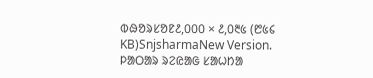ᱵᱷᱚᱨᱥᱚᱱ᱒,᱐᱐᱐ × ᱒,᱐᱓᱕ (᱘᱕᱔ KB)SnjsharmaNew Version.
ᱞᱟᱛᱟᱨ ᱨᱮᱭᱟᱜ ᱥᱟᱦᱴᱟ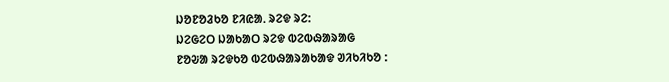ᱡᱚᱱᱚᱲᱠᱚ ᱱᱤᱭᱟᱹ ᱨᱮᱫ ᱨᱮ:
ᱡᱮᱜᱮᱛ ᱡᱟᱠᱟᱛ ᱨᱮᱫ ᱵᱮᱵᱷᱟᱨᱟᱜ
ᱱᱚᱶᱟ ᱨᱮᱫᱠᱚ ᱵᱮᱵᱷᱟᱨᱟᱠᱟᱫ ᱣᱤᱠᱤᱠᱚ :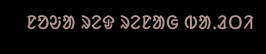ᱱᱚᱶᱟ ᱨᱮᱫ ᱨᱮᱱᱟᱜ ᱵᱟᱹᱲᱛᱤ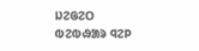ᱡᱮᱜᱮᱛ ᱵᱮᱵᱷᱟᱨ ᱧᱮᱞ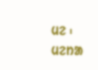ᱢᱮ ᱾
ᱢᱮᱴᱟ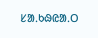ᱥᱟᱹᱠᱷᱭᱟᱹᱛ